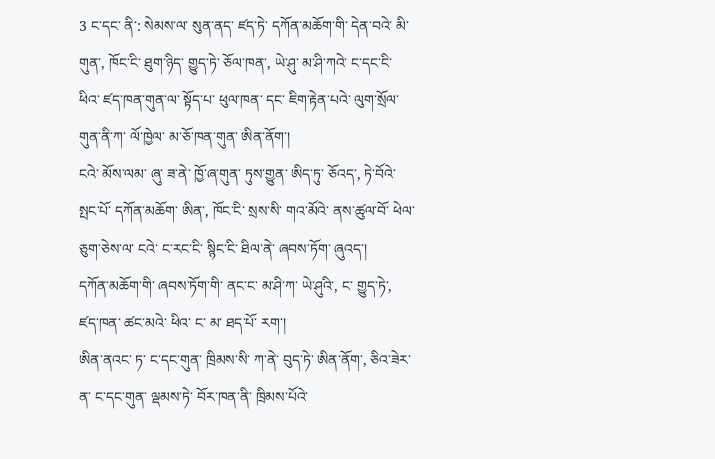3 ང་དང་ ནི་: སེམས་ལ་ སུན་ནད་ ཛད་ཏེ་ དཀོན་མཆོག་གི་ དེན་བའེ་ མི་གུན་, ཁོང་ངི་ ཐུག་ཉིད་ གྱུད་ཏེ་ ཅོལ་ཁན་, ཡེ་ཤུ་ མ་ཤི་ཀའེ་ ང་དང་ངི་ ཕིའ་ ཛད་ཁན་གུན་ལ་ སྟོད་པ་ ཕུལ་ཁན་ དང་ ཇིག་རྟེན་པའེ་ ལུག་སྲོལ་གུན་ནི་ཀ་ ལོ་ཁྱེལ་ མ་ཅོ་ཁན་གུན་ ཨིན་ནོག་།
ངའེ་ མོས་ལམ་ ཞུ་ ཟ་ནེ་ ཁྱོ་ཞ་གུན་ ཏུས་གྱུན་ ཨིད་ཏུ་ ཅོའད་, ཏེ་བོའེ་ སྤང་པོ་ དཀོན་མཆོག་ ཨིན་, ཁོང་ངི་ སྲས་སི་ གའ་མོའེ་ ནས་ཚུལ་བོ་ ཕེལ་ཅུག་ཅེས་ལ་ ངའེ་ ང་རང་ངི་ སྙིང་ངི་ ཐིལ་ནེ་ ཞབས་ཏོག་ ཞུའད་།
དཀོན་མཆོག་གི་ ཞབས་ཏོག་གི་ ནང་ང་ མ་ཤི་ཀ་ ཡེ་ཤུའི་, ང་ གྱུད་ཏེ་, ཛད་ཁན་ ཚང་མའེ་ ཕིའ་ ང་ མ་ ཐད་པོ་ རག་།
ཨིན་ནའང་ ཏ་ ང་དང་གུན་ ཁྲིམས་སི་ ཀ་ནེ་ བུད་ཏེ་ ཨིན་ནོག་, ཅིའ་ཟེར་ན་ ང་དང་གུན་ ལྡམས་ཏེ་ བོར་ཁན་ནི་ ཁྲིམས་པོའེ་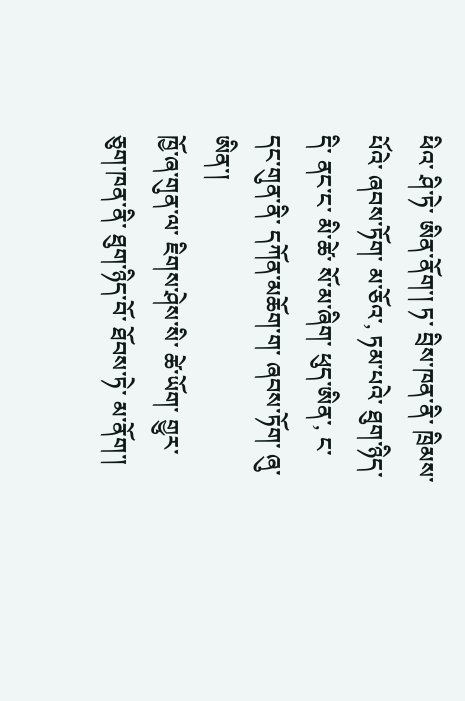ཕིའ་ ཤི་ཏེ་ ཨིན་ནོག་། ཏ་ བྲིས་ཁན་ནི་ ཁྲིམས་པོའེ་ ཞབས་ཏོག་ མ་ཅོའ་, ཏམ་པའེ་ ཐུག་ཉིད་དི་ ནང་ང་ མི་ཚེ་ སོ་མ་ཞིག་ ཕུད་ཨིན་, ང་དང་གུན་ནི་ དཀོན་མཆོག་ག་ ཞབས་ཏོག་ ཞུ་ཨིན་།
ཁྱོ་ཞ་གུན་ལ་ ཇིགས་ཤེས་སི་ ཚེ་ཡོག་ གྱུར་ཅུག་ཁན་ནི་ ཐུག་ཉིད་བོ་ ཐོབས་ཏེ་ མ་ནོག་།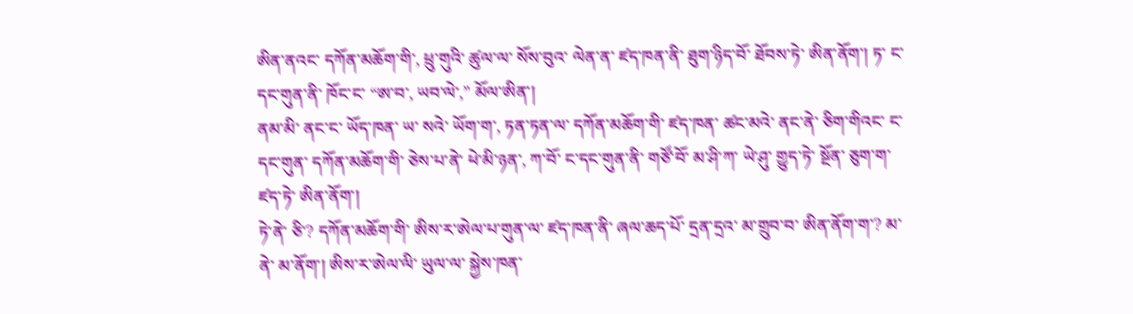ཨིན་ནའང་ དཀོན་མཆོག་གི་, ཕྲུ་གུའི་ ཚུལ་ལ་ སོས་བུའ་ ལེན་ན་ ཛད་ཁན་ནི་ ཐུག་ཉིད་བོ་ ཐོབས་ཏེ་ ཨིན་ནོག་། ཏ་ ང་དང་གུན་ནི་ ཁོང་ང་ “ཨ་བ་, ཡབ་ལེ་,” མོལ་ཨིན་།
ནམ་མི་ ནང་ང་ ཡོད་ཁན་ ཡ་ སའེ་ ཡོག་ག་, ཏན་ཏན་ལ་ དཀོན་མཆོག་གི་ ཛད་ཁན་ ཚང་མའེ་ ནང་ནེ་ ཅིག་གིའང་ ང་དང་གུན་ དཀོན་མཆོག་གི་ ཅེས་པ་ནེ་ ཕེ་མི་ཉན་, ཀ་བོ་ ང་དང་གུན་ནི་ གཙོ་བོ་ མ་ཤི་ཀ་ ཡེ་ཤུ་ གྱུད་ཏེ་ སྔོན་ ཅུག་ག་ ཛད་ཏེ་ ཨིན་ནོག་།
ཏེ་ནེ་ ཅི་? དཀོན་མཆོག་གི་ ཨིས་ར་ཨེལ་པ་གུན་ལ་ ཛད་ཁན་ནི་ ཞལ་ཆད་པོ་ དྲན་དྲའ་ མ་གྲུབ་བ་ ཨིན་ནོག་ག་? མ་ནེ་ མ་ནོག་། ཨིས་ར་ཨེལ་ལི་ ཡུལ་ལ་ སྐྱེས་ཁན་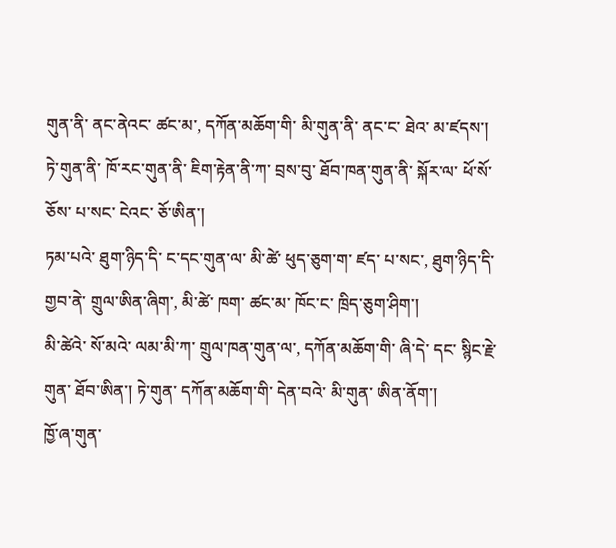གུན་ནི་ ནང་ནེའང་ ཚང་མ་, དཀོན་མཆོག་གི་ མི་གུན་ནི་ ནང་ང་ ཐེའ་ མ་ཛདས་།
ཏེ་གུན་ནི་ ཁོ་རང་གུན་ནི་ ཇིག་རྟེན་ནི་ཀ་ བྲས་བུ་ ཐོབ་ཁན་གུན་ནི་ སྐོར་ལ་ ཕོ་སོ་ ཅོས་ པ་སང་ ངེའང་ ཅོ་ཨིན་།
ཏམ་པའེ་ ཐུག་ཉིད་དི་ ང་དང་གུན་ལ་ མི་ཚེ་ ཕུད་ཅུག་ག་ ཛད་ པ་སང་, ཐུག་ཉིད་དི་ གྱབ་ནེ་ གྲུལ་ཨིན་ཞིག་, མི་ཚེ་ ཁག་ ཚང་མ་ ཁོང་ང་ ཁྲིད་ཅུག་ཤིག་།
མི་ཚེའེ་ སོ་མའེ་ ལམ་མི་ཀ་ གྲུལ་ཁན་གུན་ལ་, དཀོན་མཆོག་གི་ ཞི་དེ་ དང་ སྙིང་རྗེ་ གུན་ ཐོབ་ཨིན་། ཏེ་གུན་ དཀོན་མཆོག་གི་ དེན་བའེ་ མི་གུན་ ཨིན་ནོག་།
ཁྱོ་ཞ་གུན་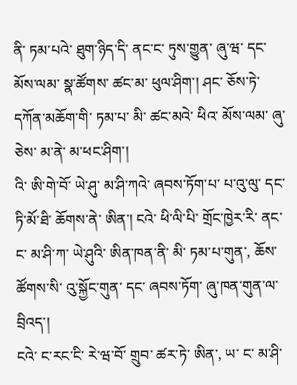ནི་ ཏམ་པའེ་ ཐུག་ཉིད་དི་ ནང་ང་ ཏུས་གྱུན་ ཞུ་ཝ་ དང་ མོས་ལམ་ སྣ་ཚོགས་ ཚང་མ་ ཕུལ་ཤིག་། ཤང་ ཅོས་ཏེ་ དཀོན་མཆོག་གི་ ཏམ་པ་ མི་ ཚང་མའེ་ ཕིའ་ མོས་ལམ་ ཞུ་ཅེས་ མ་ནེ་ མ་ཕང་ཤིག་།
འི་ ཨི་གེ་བོ་ ཡེ་ཤུ་ མ་ཤི་ཀའེ་ ཞབས་ཏོག་པ་ པ་འུ་ལུ་ དང་ ཏི་མོ་ཐི་ ཆོགས་ནེ་ ཨིན་། ངའེ་ ཕི་ལི་པི་ གྲོང་ཁྱེར་རི་ ནང་ང་ མ་ཤི་ཀ་ ཡེ་ཤུའི་ ཨིན་ཁན་ནི་ མི་ ཏམ་པ་གུན་, ཆོས་ཚོགས་སི་ འུ་སྐྱོང་གུན་ དང་ ཞབས་ཏོག་ ཞུ་ཁན་གུན་ལ་ བྲིའད་།
ངའེ་ ང་རང་ངི་ རེ་ཝ་བོ་ གྲུབ་ ཚར་ཏེ་ ཨིན་, ཡ་ ང་ མ་ཤི་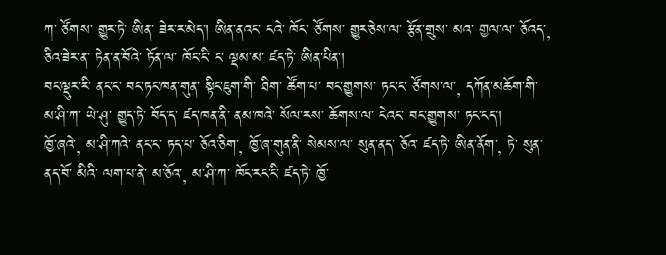ཀ་ ཙོགས་ གྱུར་ཏེ་ ཨིན་ ཟེར་ར་མེད་། ཨིན་ནའང་ ངའེ་ ཁོང་ ཙོགས་ གྱུར་ཅེས་ལ་ རྩོན་གྲུས་ མའ་ གྱལ་ལ་ ཅོའད་, ཅིའ་ཟེར་ན་ ཏེན་ན་བོའེ་ ཏོན་ལ་ ཁོང་ངི་ ང་ ལྡམ་མ་ ཛད་ཏེ་ ཨིན་པིན་།
བང་ལྡུར་རི་ ནང་ང་ བང་ཏང་ཁན་གུན་ སྟིང་ཇུག་གི་ ཐིག་ ཚོག་པ་ བང་གྱུགས་ ཏང་ང་ ཙོགས་ལ་, དཀོན་མཆོག་གི་ མ་ཤི་ཀ་ ཡེ་ཤུ་ གྱུད་ཏེ་ བོད་ད་ ཛད་ཁན་ནི་ ནམ་ཁའེ་ སོལ་རས་ ཆོགས་ལ་ ངེའང་ བང་གྱུགས་ ཏང་ངད་།
ཁྱོ་ཞའེ་, མ་ཤི་ཀའེ་ ནང་ང་ ཏད་པ་ ཅོའ་ཅིག་, ཁྱོ་ཞ་གུན་ནི་ སེམས་ལ་ སུན་ནད་ ཅོའ་ ཛད་ཏེ་ ཨིན་ནོག་, ཏེ་ སུན་ནད་བོ་ མིའི་ ལག་པ་ནེ་ མ་ཅོའ་, མ་ཤི་ཀ་ ཁོང་རང་ངི་ ཛད་ཏེ་ ཁྱོ་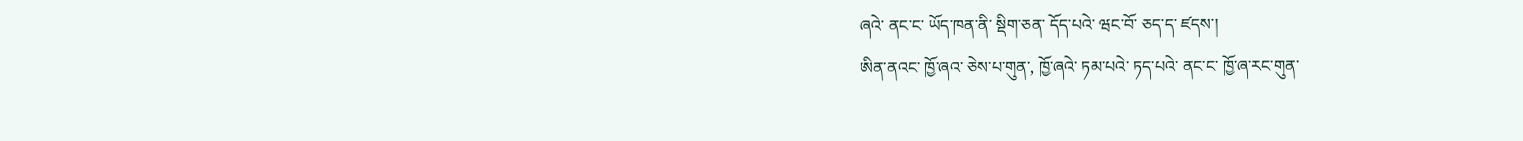ཞའེ་ ནང་ང་ ཡོད་ཁན་ནི་ སྡིག་ཅན་ དོད་པའེ་ ཝང་བོ་ ཅད་ད་ ཛདས་།
ཨིན་ནའང་ ཁྱོ་ཞའ་ ཅེས་པ་གུན་, ཁྱོ་ཞའེ་ ཏམ་པའེ་ ཏད་པའེ་ ནང་ང་ ཁྱོ་ཞ་རང་གུན་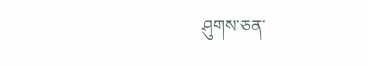ཤུགས་ཅན་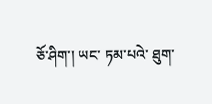ཅོ་ཤིག་། ཡང་ ཏམ་པའེ་ ཐུག་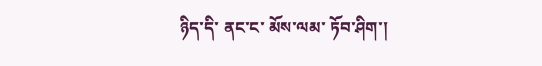ཉིད་དི་ ནང་ང་ མོས་ལམ་ ཏོབ་ཤིག་།